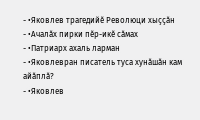- •Яковлев трагедийӗ Революци хыҫҫӑн
- •Ачалӑх пирки пӗр-икӗ сӑмах
- •Патриарх ахаль ларман
- •Яковлевран писатель туса хунӑшӑн кам айӑплӑ?
- •Яковлев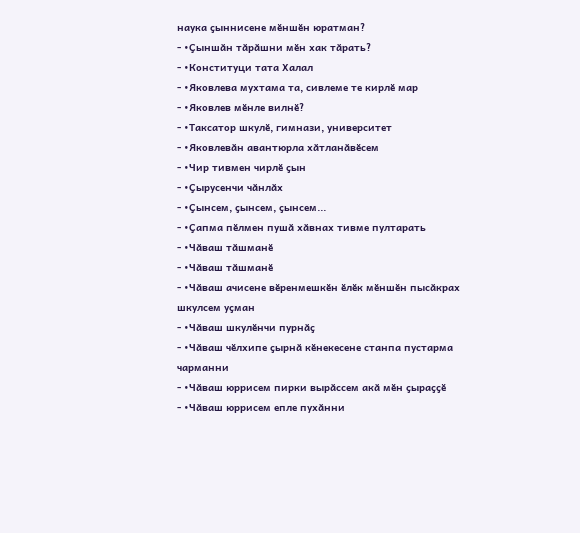наука ҫыннисене мӗншӗн юратман?
- •Ҫыншӑн тӑрӑшни мӗн хак тӑрать?
- •Конституци тата Халал
- •Яковлева мухтама та, сивлеме те кирлӗ мар
- •Яковлев мӗнле вилнӗ?
- •Таксатор шкулӗ, гимнази, университет
- •Яковлевӑн авантюрла хӑтланӑвӗсем
- •Чир тивмен чирлӗ ҫын
- •Ҫырусенчи чӑнлӑх
- •Ҫынсем, ҫынсем, ҫынсем...
- •Ҫапма пӗлмен пушӑ хӑвнах тивме пултарать
- •Чӑваш тӑшманӗ
- •Чӑваш тӑшманӗ
- •Чӑваш ачисене вӗренмешкӗн ӗлӗк мӗншӗн пысӑкрах шкулсем уҫман
- •Чӑваш шкулӗнчи пурнӑҫ
- •Чӑваш чӗлхипе ҫырнӑ кӗнекесене станпа пустарма чарманни
- •Чӑваш юррисем пирки вырӑссем акӑ мӗн ҫыраҫҫӗ
- •Чӑваш юррисем епле пухӑнни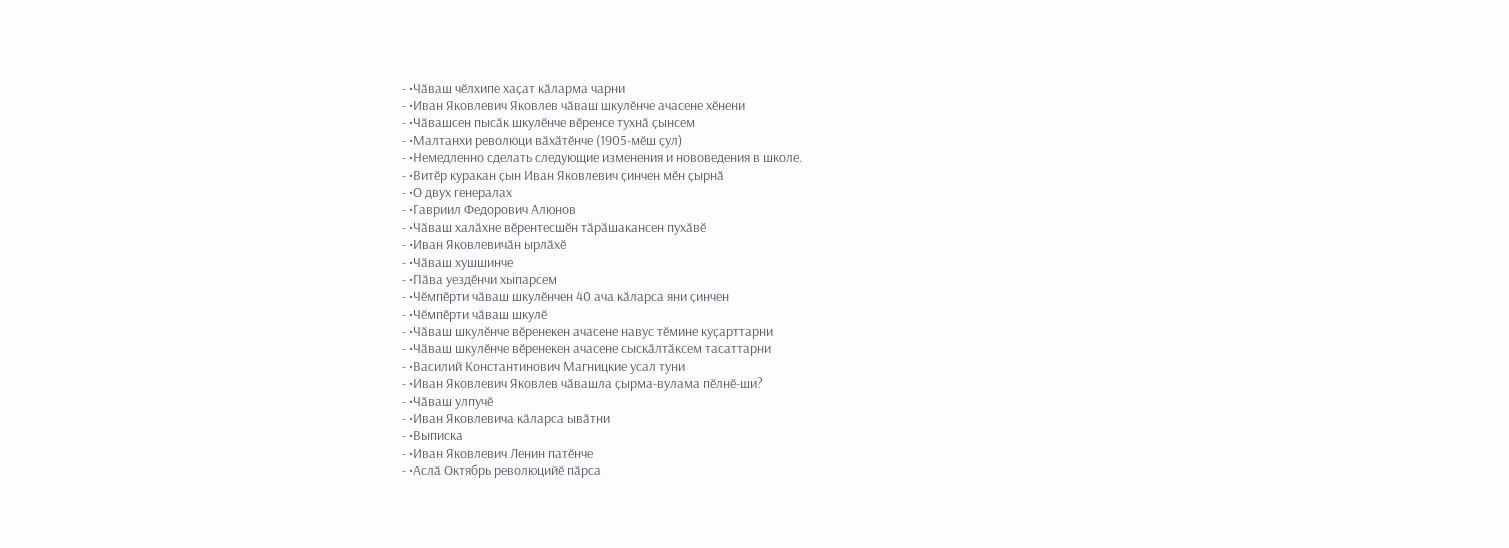- •Чӑваш чӗлхипе хаҫат кӑларма чарни
- •Иван Яковлевич Яковлев чӑваш шкулӗнче ачасене хӗнени
- •Чӑвашсен пысӑк шкулӗнче вӗренсе тухнӑ ҫынсем
- •Малтанхи революци вӑхӑтӗнче (1905-мӗш ҫул)
- •Немедленно сделать следующие изменения и нововедения в школе.
- •Витӗр куракан ҫын Иван Яковлевич ҫинчен мӗн ҫырнӑ
- •О двух генералах
- •Гавриил Федорович Алюнов
- •Чӑваш халӑхне вӗрентесшӗн тӑрӑшакансен пухӑвӗ
- •Иван Яковлевичӑн ырлӑхӗ
- •Чӑваш хушшинче
- •Пӑва уездӗнчи хыпарсем
- •Чӗмпӗрти чӑваш шкулӗнчен 40 ача кӑларса яни ҫинчен
- •Чӗмпӗрти чӑваш шкулӗ
- •Чӑваш шкулӗнче вӗренекен ачасене навус тӗмине куҫарттарни
- •Чӑваш шкулӗнче вӗренекен ачасене сыскӑлтӑксем тасаттарни
- •Василий Константинович Магницкие усал туни
- •Иван Яковлевич Яковлев чӑвашла ҫырма-вулама пӗлнӗ-ши?
- •Чӑваш улпучӗ
- •Иван Яковлевича кӑларса ывӑтни
- •Выписка
- •Иван Яковлевич Ленин патӗнче
- •Аслӑ Октябрь революцийӗ пӑрса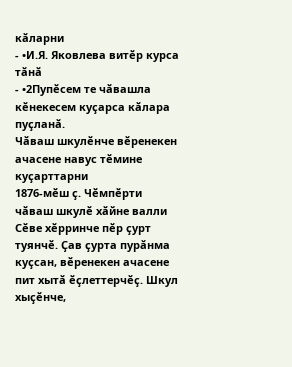кӑларни
- •И.Я. Яковлева витӗр курса тӑнӑ
- •2Пупӗсем те чӑвашла кӗнекесем куҫарса кӑлара пуҫланӑ.
Чӑваш шкулӗнче вӗренекен ачасене навус тӗмине куҫарттарни
1876-мӗш ҫ. Чӗмпӗрти чӑваш шкулӗ хӑйне валли Сӗве хӗрринче пӗр ҫурт туянчӗ. Ҫав ҫурта пурӑнма куҫсан, вӗренекен ачасене пит хытӑ ӗҫлеттерчӗҫ. Шкул хыҫӗнче,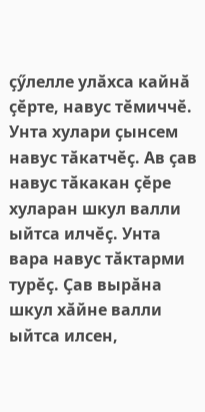ҫӳлелле улӑхса кайнӑ ҫӗрте, навус тӗмиччӗ. Унта хулари ҫынсем навус тӑкатчӗҫ. Ав ҫав навус тӑкакан ҫӗре хуларан шкул валли ыйтса илчӗҫ. Унта вара навус тӑктарми турӗҫ. Ҫав вырӑна шкул хӑйне валли ыйтса илсен,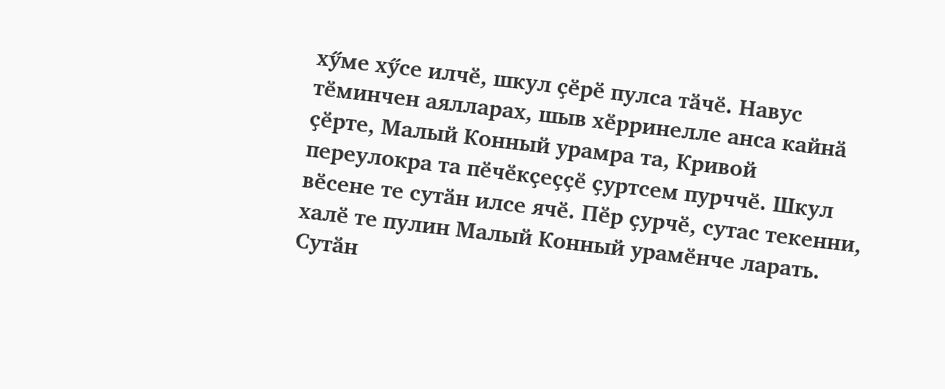хӳме хӳсе илчӗ, шкул ҫӗрӗ пулса тӑчӗ. Навус тӗминчен аялларах, шыв хӗрринелле анса кайнӑ ҫӗрте, Малый Конный урамра та, Кривой переулокра та пӗчӗкҫеҫҫӗ ҫуртсем пурччӗ. Шкул вӗсене те сутӑн илсе ячӗ. Пӗр ҫурчӗ, сутас текенни, халӗ те пулин Малый Конный урамӗнче ларать. Сутӑн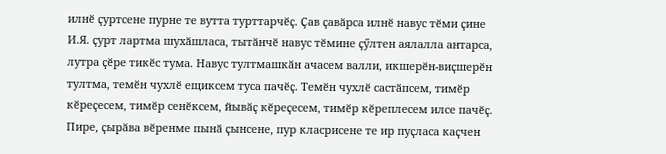илнӗ ҫуртсене пурне те вутта турттарчӗҫ. Ҫав ҫавӑрса илнӗ навус тӗми ҫине И.Я. ҫурт лартма шухӑшласа, тытӑнчӗ навус тӗмине ҫӳлтен аялалла антарса, лутра ҫӗре тикӗс тума. Навус тултмашкӑн ачасем валли, икшерӗн-виҫшерӗн тултма, темӗн чухлӗ ещиксем туса пачӗҫ. Темӗн чухлӗ састӑпсем, тимӗр кӗреҫесем, тимӗр сенӗксем, йывӑҫ кӗреҫесем, тимӗр кӗреплесем илсе пачӗҫ. Пире, ҫырӑва вӗренме пынӑ ҫынсене, пур класрисене те ир пуҫласа каҫчен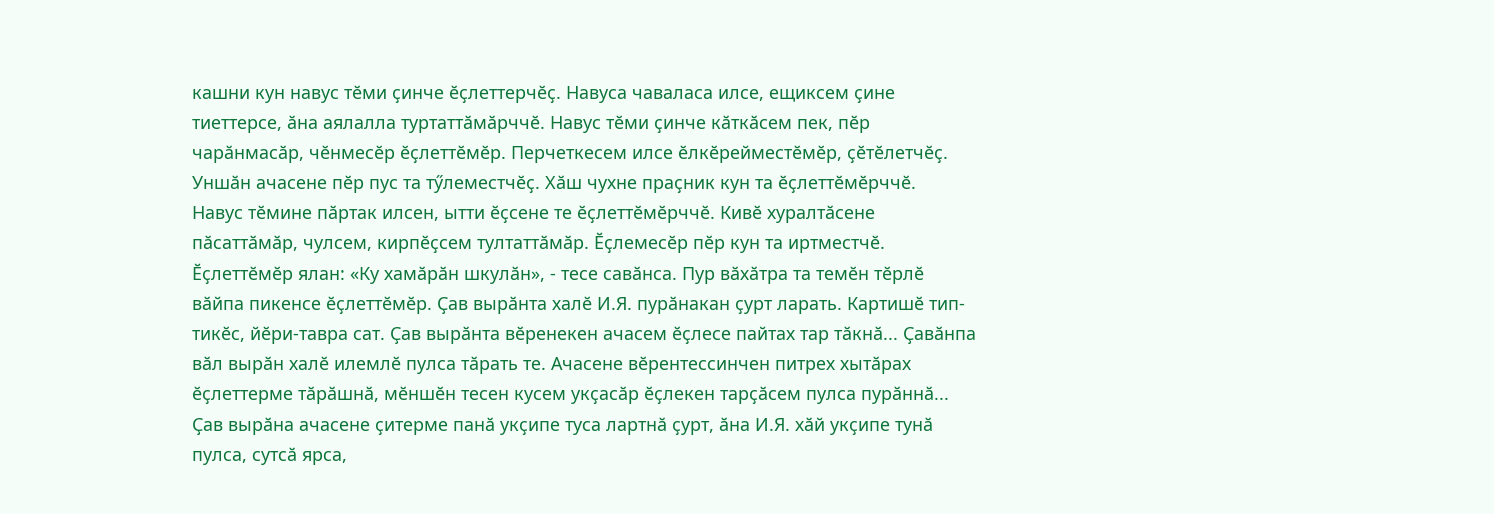кашни кун навус тӗми ҫинче ӗҫлеттерчӗҫ. Навуса чаваласа илсе, ещиксем ҫине тиеттерсе, ӑна аялалла туртаттӑмӑрччӗ. Навус тӗми ҫинче кӑткӑсем пек, пӗр чарӑнмасӑр, чӗнмесӗр ӗҫлеттӗмӗр. Перчеткесем илсе ӗлкӗрейместӗмӗр, ҫӗтӗлетчӗҫ. Уншӑн ачасене пӗр пус та тӳлеместчӗҫ. Хӑш чухне праҫник кун та ӗҫлеттӗмӗрччӗ.
Навус тӗмине пӑртак илсен, ытти ӗҫсене те ӗҫлеттӗмӗрччӗ. Кивӗ хуралтӑсене пӑсаттӑмӑр, чулсем, кирпӗҫсем тултаттӑмӑр. Ӗҫлемесӗр пӗр кун та иртместчӗ. Ӗҫлеттӗмӗр ялан: «Ку хамӑрӑн шкулӑн», - тесе савӑнса. Пур вӑхӑтра та темӗн тӗрлӗ вӑйпа пикенсе ӗҫлеттӗмӗр. Ҫав вырӑнта халӗ И.Я. пурӑнакан ҫурт ларать. Картишӗ тип-тикӗс, йӗри-тавра сат. Ҫав вырӑнта вӗренекен ачасем ӗҫлесе пайтах тар тӑкнӑ... Ҫавӑнпа вӑл вырӑн халӗ илемлӗ пулса тӑрать те. Ачасене вӗрентессинчен питрех хытӑрах ӗҫлеттерме тӑрӑшнӑ, мӗншӗн тесен кусем укҫасӑр ӗҫлекен тарҫӑсем пулса пурӑннӑ...
Ҫав вырӑна ачасене ҫитерме панӑ укҫипе туса лартнӑ ҫурт, ӑна И.Я. хӑй укҫипе тунӑ пулса, сутсӑ ярса,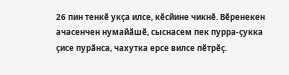26 пин тенкӗ укҫа илсе, кӗсйине чикнӗ. Вӗренекен ачасенчен нумайӑшӗ, сыснасем пек пурра-ҫукка ҫисе пурӑнса, чахутка ерсе вилсе пӗтрӗҫ.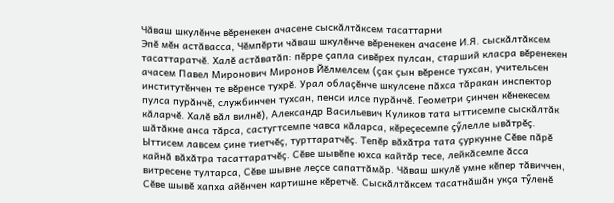Чӑваш шкулӗнче вӗренекен ачасене сыскӑлтӑксем тасаттарни
Эпӗ мӗн астӑвасса, Чӗмпӗрти чӑваш шкулӗнче вӗренекен ачасене И.Я. сыскӑлтӑксем тасаттаратчӗ. Халӗ астӑватӑп: пӗрре ҫапла сивӗрех пулсан, старший класра вӗренекен ачасем Павел Миронович Миронов Йӗлмелсем (ҫак ҫын вӗренсе тухсан, учительсен институтӗнчен те вӗренсе тухрӗ. Урал облаҫӗнче шкулсене пӑхса тӑракан инспектор пулса пурӑнчӗ, службинчен тухсан, пенси илсе пурӑнчӗ. Геометри ҫинчен кӗнекесем кӑларчӗ. Халӗ вӑл вилнӗ), Александр Васильевич Куликов тата ыттисемпе сыскӑлтӑк шӑтӑкне анса тӑрса, састугтсемпе чавса кӑларса, кӗреҫесемпе ҫӳлелле ывӑтрӗҫ. Ыттисем лавсем ҫине тиетчӗҫ, турттаратчӗҫ. Тепӗр вӑхӑтра тата ҫуркунне Сӗве пӑрӗ кайнӑ вӑхӑтра тасаттаратчӗҫ. Сӗве шывӗпе юхса кайтӑр тесе, лейкӑсемпе ӑсса витресене тултарса, Сӗве шывне леҫсе сапаттӑмӑр. Чӑваш шкулӗ умне кӗпер тӑвиччен, Сӗве шывӗ хапха айӗнчен картишне кӗретчӗ. Сыскӑлтӑксем тасатнӑшӑн укҫа тӳленӗ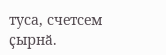туса, счетсем ҫырнӑ.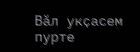Вӑл укҫасем пурте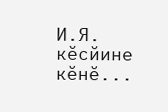И.Я. кӗсйине кӗнӗ...